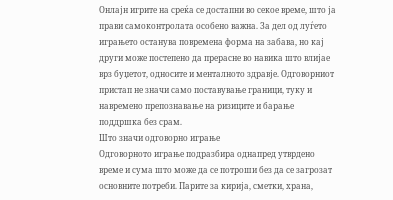Онлајн игрите на среќа се достапни во секое време, што ја прави самоконтролата особено важна. За дел од луѓето играњето останува повремена форма на забава, но кај други може постепено да прерасне во навика што влијае врз буџетот, односите и менталното здравје. Одговорниот пристап не значи само поставување граници, туку и навремено препознавање на ризиците и барање поддршка без срам.
Што значи одговорно играње
Одговорното играње подразбира однапред утврдено време и сума што може да се потроши без да се загрозат основните потреби. Парите за кирија, сметки, храна,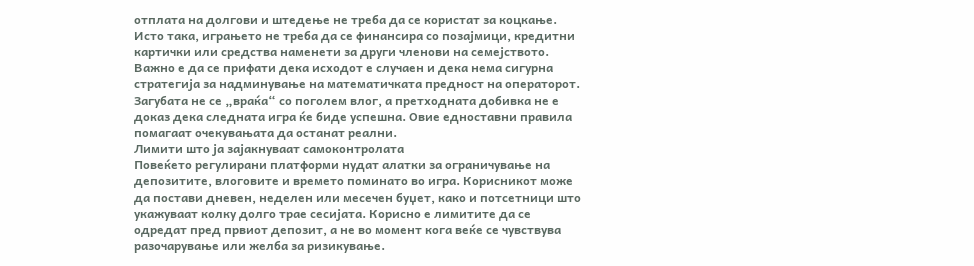отплата на долгови и штедење не треба да се користат за коцкање. Исто така, играњето не треба да се финансира со позајмици, кредитни картички или средства наменети за други членови на семејството.
Важно е да се прифати дека исходот е случаен и дека нема сигурна стратегија за надминување на математичката предност на операторот. Загубата не се „враќа“ со поголем влог, а претходната добивка не е доказ дека следната игра ќе биде успешна. Овие едноставни правила помагаат очекувањата да останат реални.
Лимити што ја зајакнуваат самоконтролата
Повеќето регулирани платформи нудат алатки за ограничување на депозитите, влоговите и времето поминато во игра. Корисникот може да постави дневен, неделен или месечен буџет, како и потсетници што укажуваат колку долго трае сесијата. Корисно е лимитите да се одредат пред првиот депозит, а не во момент кога веќе се чувствува разочарување или желба за ризикување.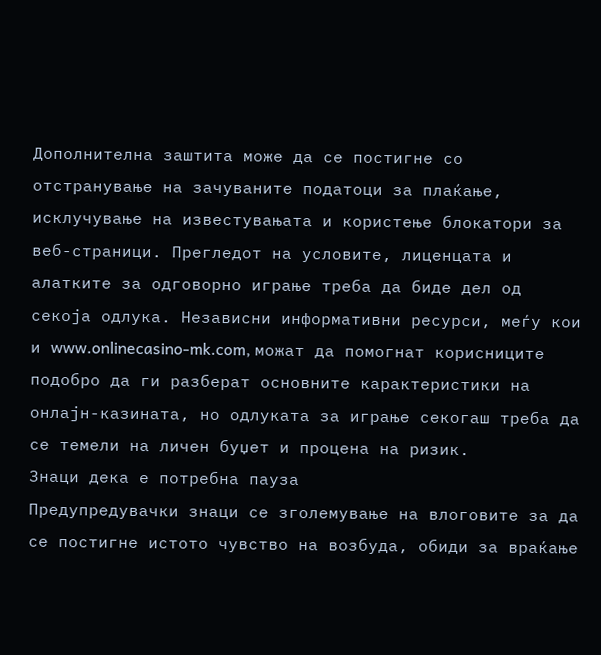Дополнителна заштита може да се постигне со отстранување на зачуваните податоци за плаќање, исклучување на известувањата и користење блокатори за веб-страници. Прегледот на условите, лиценцата и алатките за одговорно играње треба да биде дел од секоја одлука. Независни информативни ресурси, меѓу кои и www.onlinecasino-mk.com, можат да помогнат корисниците подобро да ги разберат основните карактеристики на онлајн-казината, но одлуката за играње секогаш треба да се темели на личен буџет и процена на ризик.
Знаци дека е потребна пауза
Предупредувачки знаци се зголемување на влоговите за да се постигне истото чувство на возбуда, обиди за враќање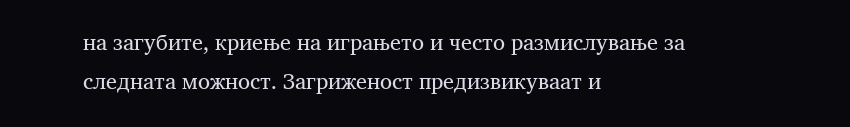на загубите, криење на играњето и често размислување за следната можност. Загриженост предизвикуваат и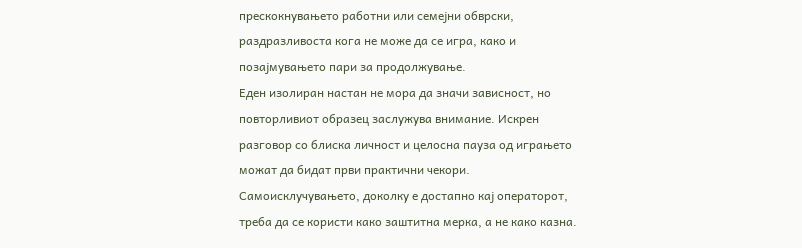прескокнувањето работни или семејни обврски, раздразливоста кога не може да се игра, како и позајмувањето пари за продолжување.
Еден изолиран настан не мора да значи зависност, но повторливиот образец заслужува внимание. Искрен разговор со блиска личност и целосна пауза од играњето можат да бидат први практични чекори. Самоисклучувањето, доколку е достапно кај операторот, треба да се користи како заштитна мерка, а не како казна.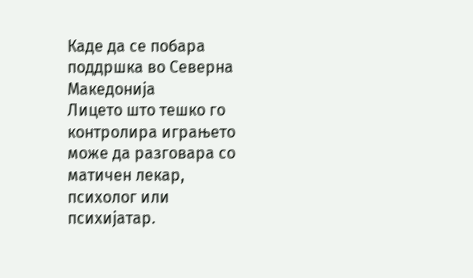Каде да се побара поддршка во Северна Македонија
Лицето што тешко го контролира играњето може да разговара со матичен лекар, психолог или психијатар.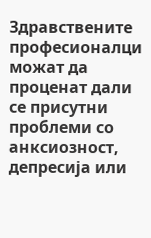Здравствените професионалци можат да проценат дали се присутни проблеми со анксиозност, депресија или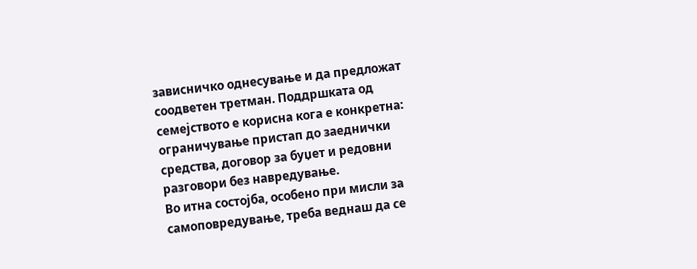зависничко однесување и да предложат соодветен третман. Поддршката од семејството е корисна кога е конкретна: ограничување пристап до заеднички средства, договор за буџет и редовни разговори без навредување.
Во итна состојба, особено при мисли за самоповредување, треба веднаш да се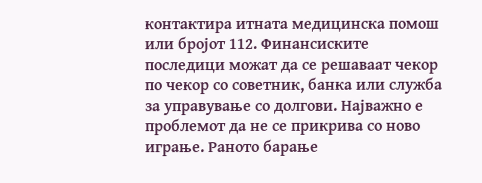контактира итната медицинска помош или бројот 112. Финансиските последици можат да се решаваат чекор по чекор со советник, банка или служба за управување со долгови. Најважно е проблемот да не се прикрива со ново играње. Раното барање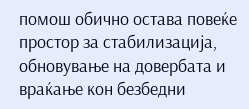помош обично остава повеќе простор за стабилизација, обновување на довербата и враќање кон безбедни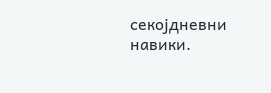секојдневни навики.